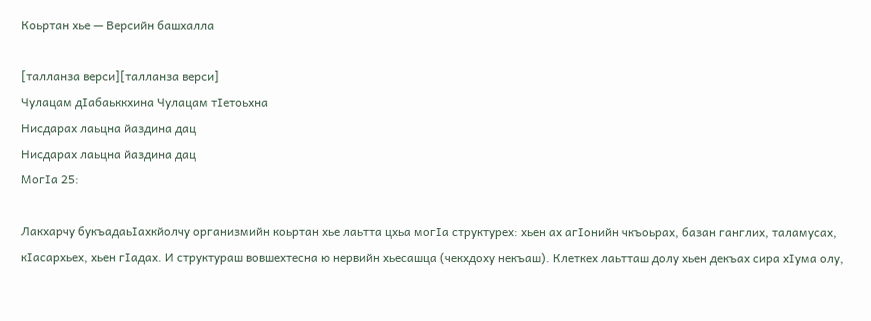Коьртан хье — Версийн башхалла

[талланза верси][талланза верси]
Чулацам дӀабаьккхина Чулацам тӀетоьхна
Нисдарах лаьцна йаздина дац
Нисдарах лаьцна йаздина дац
МогӀа 25:

Лакхарчу букъадаьӀахкйолчу организмийн коьртан хье лаьтта цхьа могӀа структурех: хьен ах агӀонийн чкъоьрах, базан ганглих, таламусах, кӀасархьех, хьен гӀадах. И структураш вовшехтесна ю нервийн хьесашца (чекхдоху некъаш). Клеткех лаьтташ долу хьен декъах сира хӀума олу,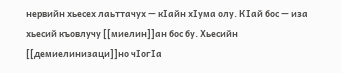нервийн хьесех лаьттачух — кӀайн хӀума олу. КӀай бос — иза хьесий къовлучу [[миелин]]ан бос бу. Хьесийн [[демиелинизаци]]но чӀогӀа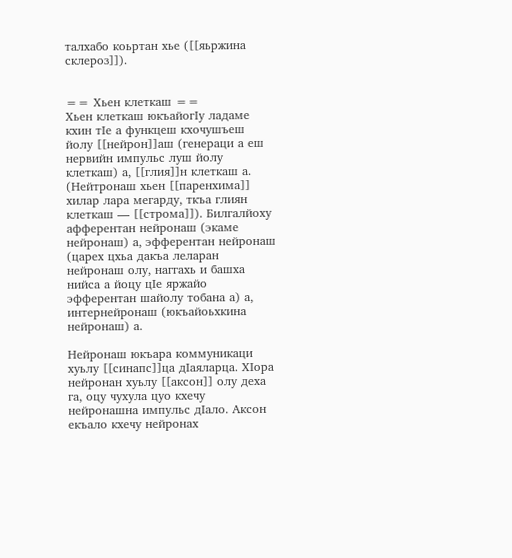талхабо коьртан хье ([[яьржина склероз]]).


== Хьен клеткаш ==
Хьен клеткаш юкъайогӀу ладаме кхин тӀе а функцеш кхочушъеш йолу [[нейрон]]аш (генераци а еш нервийн импульс луш йолу клеткаш) а, [[глия]]н клеткаш а. (Нейтронаш хьен [[паренхима]] хилар лара мегарду, ткъа глиян клеткаш — [[строма]]). Билгалйоху афферентан нейронаш (экаме нейронаш) а, эфферентан нейронаш (царех цхьа дакъа леларан нейронаш олу, наггахь и башха нийса а йоцу цӀе яржайо эфферентан шайолу тобана а) а, интернейронаш (юкъайоьхкина нейронаш) а.

Нейронаш юкъара коммуникаци хуьлу [[синапс]]ца дӀаяларца. ХӀора нейронан хуьлу [[аксон]] олу деха га, оцу чухула цуо кхечу нейронашна импульс дӀало. Аксон екъало кхечу нейронах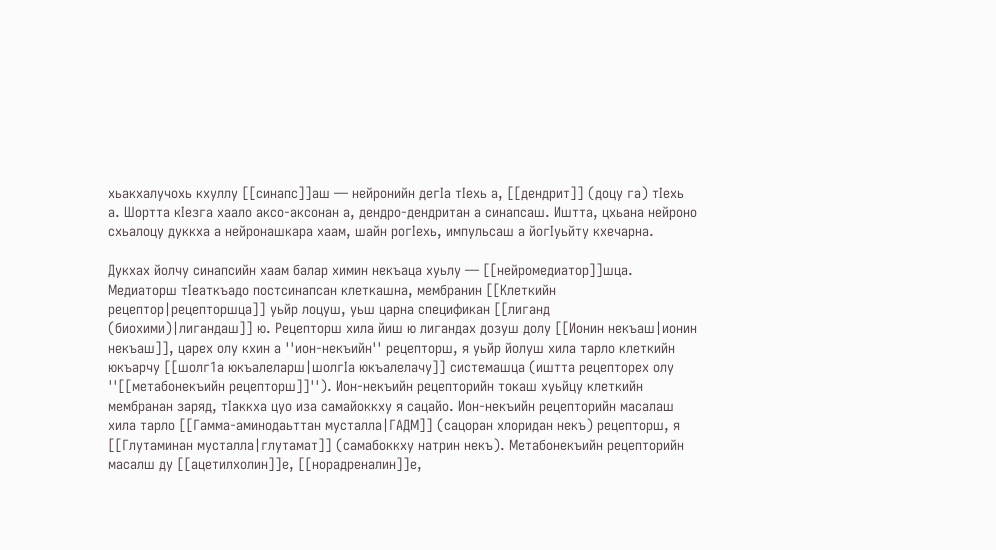хьакхалучохь кхуллу [[синапс]]аш — нейронийн дегӀа тӀехь а, [[дендрит]] (доцу га) тӀехь а. Шортта кӀезга хаало аксо-аксонан а, дендро-дендритан а синапсаш. Иштта, цхьана нейроно схьалоцу дуккха а нейронашкара хаам, шайн рогӀехь, импульсаш а йогӀуьйту кхечарна.

Дукхах йолчу синапсийн хаам балар химин некъаца хуьлу — [[нейромедиатор]]шца. Медиаторш тӀеаткъадо постсинапсан клеткашна, мембранин [[Клеткийн рецептор|рецепторшца]] уьйр лоцуш, уьш царна спецификан [[лиганд (биохими)|лигандаш]] ю. Рецепторш хила йиш ю лигандах дозуш долу [[Ионин некъаш|ионин некъаш]], царех олу кхин а ''ион-некъийн'' рецепторш, я уьйр йолуш хила тарло клеткийн юкъарчу [[шолг1а юкъалеларш|шолгӀа юкъалелачу]] системашца (иштта рецепторех олу ''[[метабонекъийн рецепторш]]''). Ион-некъийн рецепторийн токаш хуьйцу клеткийн мембранан заряд, тӀаккха цуо иза самайоккху я сацайо. Ион-некъийн рецепторийн масалаш хила тарло [[Гамма-аминодаьттан мусталла|ГАДМ]] (сацоран хлоридан некъ) рецепторш, я [[Глутаминан мусталла|глутамат]] (самабоккху натрин некъ). Метабонекъийн рецепторийн масалш ду [[ацетилхолин]]е, [[норадреналин]]е,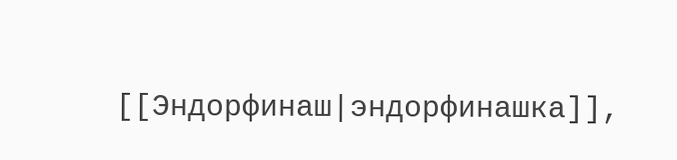[[Эндорфинаш|эндорфинашка]],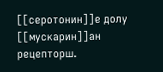[[серотонин]]е долу [[мускарин]]ан рецепторш.